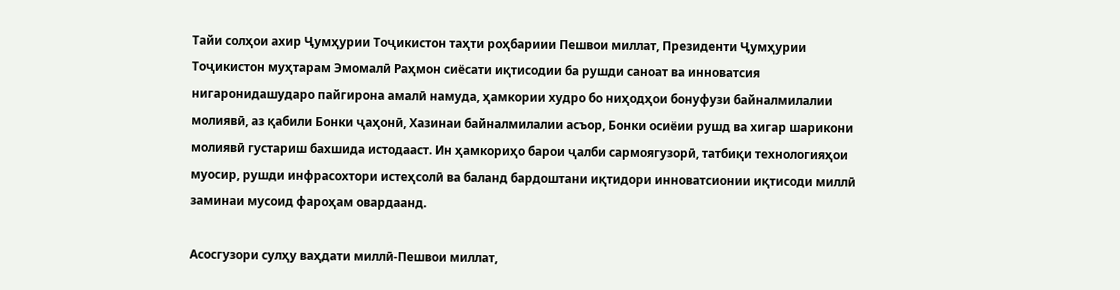Тайи солҳои ахир Ҷумҳурии Тоҷикистон таҳти роҳбариии Пешвои миллат, Президенти Ҷумҳурии Тоҷикистон муҳтарам Эмомалӣ Раҳмон сиёсати иқтисодии ба рушди саноат ва инноватсия нигаронидашударо пайгирона амалӣ намуда, ҳамкории худро бо ниҳодҳои бонуфузи байналмилалии молиявӣ, аз қабили Бонки ҷаҳонӣ, Хазинаи байналмилалии асъор, Бонки осиёии рушд ва хигар шарикони молиявӣ густариш бахшида истодааст. Ин ҳамкориҳо барои ҷалби сармоягузорӣ, татбиқи технологияҳои муосир, рушди инфрасохтори истеҳсолӣ ва баланд бардоштани иқтидори инноватсионии иқтисоди миллӣ заминаи мусоид фароҳам овардаанд.

Асосгузори сулҳу ваҳдати миллӣ-Пешвои миллат,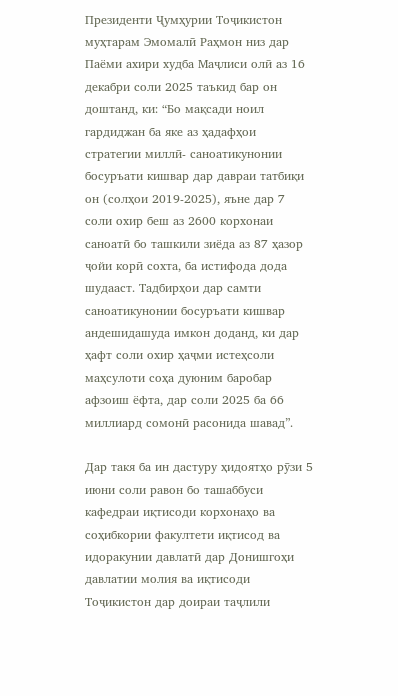Президенти Ҷумҳурии Тоҷикистон муҳтарам Эмомалӣ Раҳмон низ дар Паёми ахири худба Маҷлиси олӣ аз 16 декабри соли 2025 таъкид бар он доштанд, ки: “Бо мақсади ноил гардиджан ба яке аз ҳадафҳои стратегии миллӣ- саноатикунонии босуръати кишвар дар давраи татбиқи он (солҳои 2019-2025), яъне дар 7 соли охир беш аз 2600 корхонаи саноатӣ бо ташкили зиёда аз 87 ҳазор ҷойи корӣ сохта, ба истифода дода шудааст. Тадбирҳои дар самти саноатикунонии босуръати кишвар андешидашуда имкон доданд, ки дар ҳафт соли охир ҳаҷми истеҳсоли маҳсулоти соҳа дуюним баробар афзоиш ёфта, дар соли 2025 ба 66 миллиард сомонӣ расонида шавад”.

Дар такя ба ин дастуру ҳидоятҳо рӯзи 5 июни соли равон бо ташаббуси кафедраи иқтисоди корхонаҳо ва соҳибкории факултети иқтисод ва идоракунии давлатӣ дар Донишгоҳи давлатии молия ва иқтисоди Тоҷикистон дар доираи таҷлили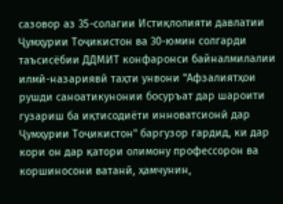сазовор аз 35-солагии Истиқлолияти давлатии Ҷумҳурии Тоҷикистон ва 30-юмин солгарди таъсисёбии ДДМИТ конфаронси байналмилалии илмӣ-назариявӣ таҳти унвони "Афзалиятҳои рушди саноатикунонии босуръат дар шароити гузариш ба иқтисодиёти инноватсионӣ дар Ҷумҳурии Тоҷикистон" баргузор гардид, ки дар кори он дар қатори олимону профессорон ва коршиносони ватанӣ, ҳамчунин,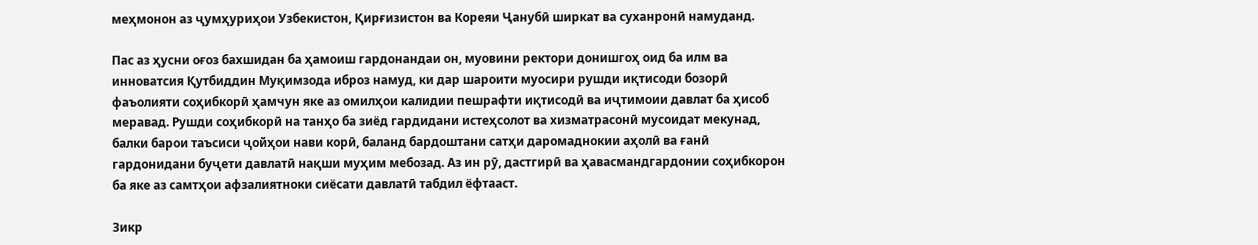меҳмонон аз ҷумҳуриҳои Узбекистон, Қирғизистон ва Кореяи Ҷанубӣ ширкат ва суханронӣ намуданд.

Пас аз ҳусни оғоз бахшидан ба ҳамоиш гардонандаи он, муовини ректори донишгоҳ оид ба илм ва инноватсия Қутбиддин Муқимзода иброз намуд, ки дар шароити муосири рушди иқтисоди бозорӣ фаъолияти соҳибкорӣ ҳамчун яке аз омилҳои калидии пешрафти иқтисодӣ ва иҷтимоии давлат ба ҳисоб меравад. Рушди соҳибкорӣ на танҳо ба зиёд гардидани истеҳсолот ва хизматрасонӣ мусоидат мекунад, балки барои таъсиси ҷойҳои нави корӣ, баланд бардоштани сатҳи даромаднокии аҳолӣ ва ғанӣ гардонидани буҷети давлатӣ нақши муҳим мебозад. Аз ин рӯ, дастгирӣ ва ҳавасмандгардонии соҳибкорон ба яке аз самтҳои афзалиятноки сиёсати давлатӣ табдил ёфтааст.

Зикр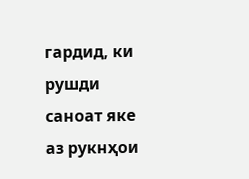гардид, ки рушди саноат яке аз рукнҳои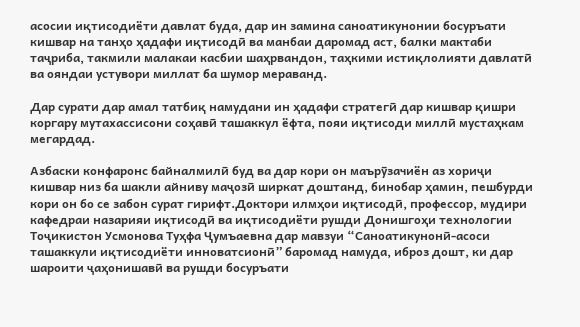асосии иқтисодиёти давлат буда, дар ин замина саноатикунонии босуръати кишвар на танҳо ҳадафи иқтисодӣ ва манбаи даромад аст, балки мактаби таҷриба, такмили малакаи касбии шаҳрвандон, таҳкими истиқлолияти давлатӣ ва ояндаи устувори миллат ба шумор мераванд.

Дар сурати дар амал татбиқ намудани ин ҳадафи стратегӣ дар кишвар қишри коргару мутахассисони соҳавӣ ташаккул ёфта, пояи иқтисоди миллӣ мустаҳкам мегардад.

Азбаски конфаронс байналмилӣ буд ва дар кори он маърӯзачиён аз хориҷи кишвар низ ба шакли айниву маҷозӣ ширкат доштанд, бинобар ҳамин, пешбурди кори он бо се забон сурат гирифт.Доктори илмҳои иқтисодӣ, профессор, мудири кафедраи назарияи иқтисодӣ ва иқтисодиёти рушди Донишгоҳи технологии Тоҷикистон Усмонова Туҳфа Ҷумъаевна дар мавзуи “Саноатикунонӣ-асоси ташаккули иқтисодиёти инноватсионӣ” баромад намуда, иброз дошт, ки дар шароити ҷаҳонишавӣ ва рушди босуръати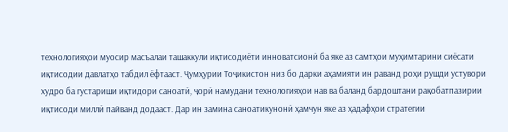технологияҳои муосир масъалаи ташаккули иқтисодиёти инноватсионӣ ба яке аз самтҳои муҳимтарини сиёсати иқтисодии давлатҳо табдил ёфтааст. Ҷумҳурии Тоҷикистон низ бо дарки аҳамияти ин раванд роҳи рушди устувори худро ба густариши иқтидори саноатӣ, ҷорӣ намудани технологияҳои нав ва баланд бардоштани рақобатпазирии иқтисоди миллӣ пайванд додааст. Дар ин замина саноатикунонӣ ҳамчун яке аз ҳадафҳои стратегии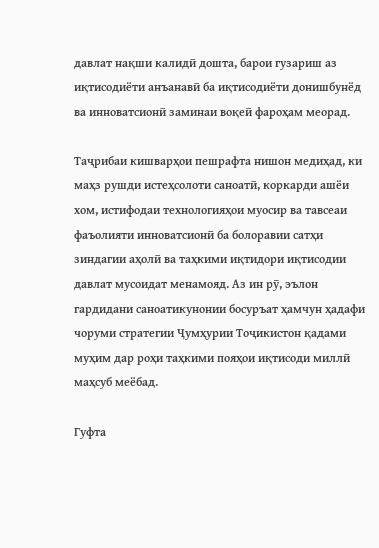давлат нақши калидӣ дошта, барои гузариш аз иқтисодиёти анъанавӣ ба иқтисодиёти донишбунёд ва инноватсионӣ заминаи воқеӣ фароҳам меорад.

Таҷрибаи кишварҳои пешрафта нишон медиҳад, ки маҳз рушди истеҳсолоти саноатӣ, коркарди ашёи хом, истифодаи технологияҳои муосир ва тавсеаи фаъолияти инноватсионӣ ба болоравии сатҳи зиндагии аҳолӣ ва таҳкими иқтидори иқтисодии давлат мусоидат менамояд. Аз ин рӯ, эълон гардидани саноатикунонии босуръат ҳамчун ҳадафи чоруми стратегии Ҷумҳурии Тоҷикистон қадами муҳим дар роҳи таҳкими пояҳои иқтисоди миллӣ маҳсуб меёбад.

Гуфта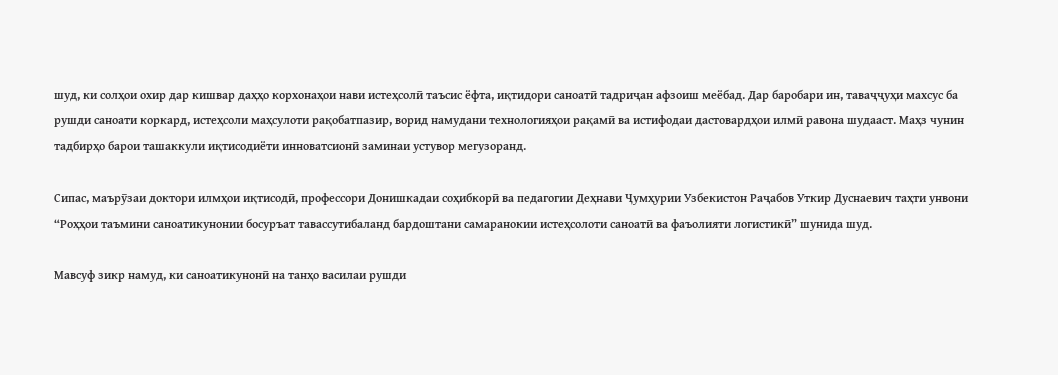шуд, ки солҳои охир дар кишвар даҳҳо корхонаҳои нави истеҳсолӣ таъсис ёфта, иқтидори саноатӣ тадриҷан афзоиш меёбад. Дар баробари ин, таваҷҷуҳи махсус ба рушди саноати коркард, истеҳсоли маҳсулоти рақобатпазир, ворид намудани технологияҳои рақамӣ ва истифодаи дастовардҳои илмӣ равона шудааст. Маҳз чунин тадбирҳо барои ташаккули иқтисодиёти инноватсионӣ заминаи устувор мегузоранд.

Сипас, маърӯзаи доктори илмҳои иқтисодӣ, профессори Донишкадаи соҳибкорӣ ва педагогии Деҳнави Ҷумҳурии Узбекистон Раҷабов Уткир Дуснаевич таҳти унвони “Роҳҳои таъмини саноатикунонии босуръат тавассутибаланд бардоштани самаранокии истеҳсолоти саноатӣ ва фаъолияти логистикӣ” шунида шуд.

Мавсуф зикр намуд, ки саноатикунонӣ на танҳо василаи рушди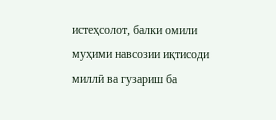истеҳсолот, балки омили муҳими навсозии иқтисоди миллӣ ва гузариш ба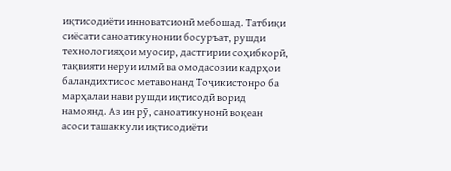иқтисодиёти инноватсионӣ мебошад. Татбиқи сиёсати саноатикунонии босуръат, рушди технологияҳои муосир, дастгирии соҳибкорӣ, тақвияти неруи илмӣ ва омодасозии кадрҳои баландихтисос метавонанд Тоҷикистонро ба марҳалаи нави рушди иқтисодӣ ворид намоянд. Аз ин рӯ, саноатикунонӣ воқеан асоси ташаккули иқтисодиёти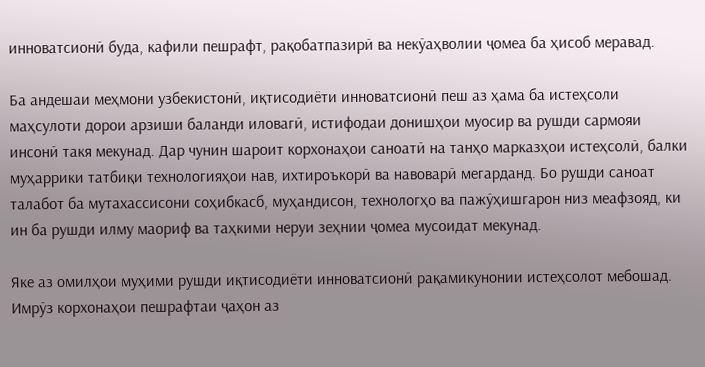инноватсионӣ буда, кафили пешрафт, рақобатпазирӣ ва некӯаҳволии ҷомеа ба ҳисоб меравад.

Ба андешаи меҳмони узбекистонӣ, иқтисодиёти инноватсионӣ пеш аз ҳама ба истеҳсоли маҳсулоти дорои арзиши баланди иловагӣ, истифодаи донишҳои муосир ва рушди сармояи инсонӣ такя мекунад. Дар чунин шароит корхонаҳои саноатӣ на танҳо марказҳои истеҳсолӣ, балки муҳаррики татбиқи технологияҳои нав, ихтироъкорӣ ва навоварӣ мегарданд. Бо рушди саноат талабот ба мутахассисони соҳибкасб, муҳандисон, технологҳо ва пажӯҳишгарон низ меафзояд, ки ин ба рушди илму маориф ва таҳкими неруи зеҳнии ҷомеа мусоидат мекунад.

Яке аз омилҳои муҳими рушди иқтисодиёти инноватсионӣ рақамикунонии истеҳсолот мебошад. Имрӯз корхонаҳои пешрафтаи ҷаҳон аз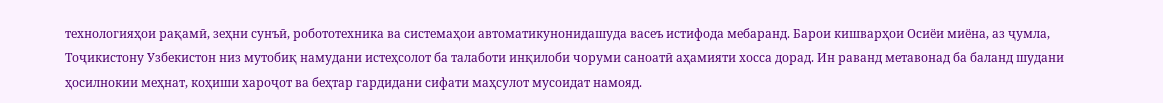технологияҳои рақамӣ, зеҳни сунъӣ, робототехника ва системаҳои автоматикунонидашуда васеъ истифода мебаранд. Барои кишварҳои Осиёи миёна, аз ҷумла, Тоҷикистону Узбекистон низ мутобиқ намудани истеҳсолот ба талаботи инқилоби чоруми саноатӣ аҳамияти хосса дорад. Ин раванд метавонад ба баланд шудани ҳосилнокии меҳнат, коҳиши хароҷот ва беҳтар гардидани сифати маҳсулот мусоидат намояд.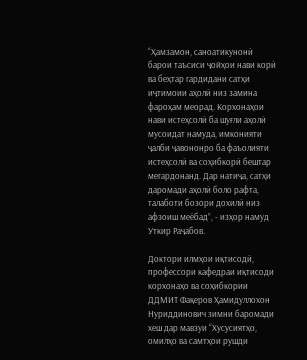“Ҳамзамон, саноатикунонӣ барои таъсиси ҷойҳои нави корӣ ва беҳтар гардидани сатҳи иҷтимоии аҳолӣ низ замина фароҳам меорад. Корхонаҳои нави истеҳсолӣ ба шуғли аҳолӣ мусоидат намуда, имконияти ҷалби ҷавононро ба фаъолияти истеҳсолӣ ва соҳибкорӣ бештар мегардонанд. Дар натиҷа, сатҳи даромади аҳолӣ боло рафта, талаботи бозори дохилӣ низ афзоиш меёбад”, - изҳор намуд Уткир Раҷабов.

Доктори илмҳои иқтисодӣ, профессори кафедраи иқтисоди корхонаҳо ва соҳибкории ДДМИТ Фақеров Ҳамидуллохон Нуриддинович зимни баромади хеш дар мавзуи “Хусусиятҳо, омилҳо ва самтҳои рушди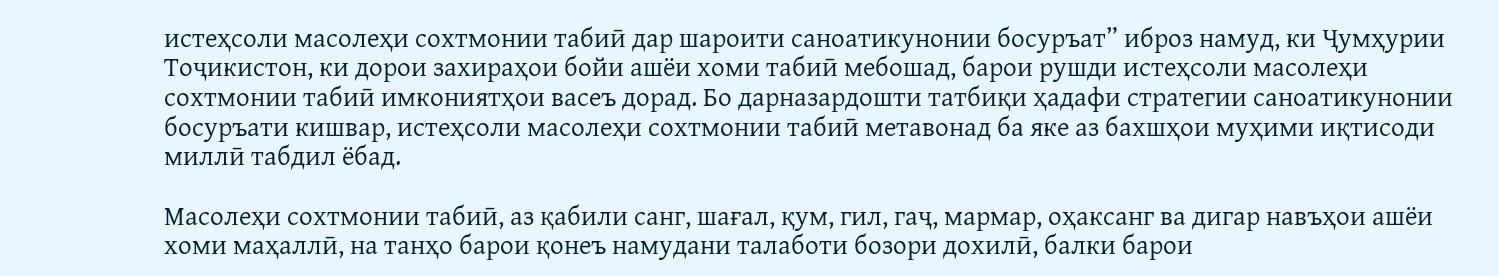истеҳсоли масолеҳи сохтмонии табиӣ дар шароити саноатикунонии босуръат” иброз намуд, ки Ҷумҳурии Тоҷикистон, ки дорои захираҳои бойи ашёи хоми табиӣ мебошад, барои рушди истеҳсоли масолеҳи сохтмонии табиӣ имкониятҳои васеъ дорад. Бо дарназардошти татбиқи ҳадафи стратегии саноатикунонии босуръати кишвар, истеҳсоли масолеҳи сохтмонии табиӣ метавонад ба яке аз бахшҳои муҳими иқтисоди миллӣ табдил ёбад.

Масолеҳи сохтмонии табиӣ, аз қабили санг, шағал, қум, гил, гаҷ, мармар, оҳаксанг ва дигар навъҳои ашёи хоми маҳаллӣ, на танҳо барои қонеъ намудани талаботи бозори дохилӣ, балки барои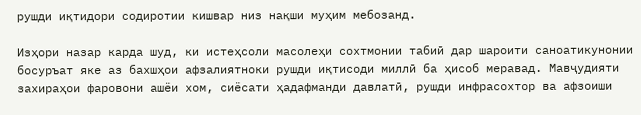рушди иқтидори содиротии кишвар низ нақши муҳим мебозанд.

Изҳори назар карда шуд, ки истеҳсоли масолеҳи сохтмонии табиӣ дар шароити саноатикунонии босуръат яке аз бахшҳои афзалиятноки рушди иқтисоди миллӣ ба ҳисоб меравад. Мавҷудияти захираҳои фаровони ашёи хом, сиёсати ҳадафманди давлатӣ, рушди инфрасохтор ва афзоиши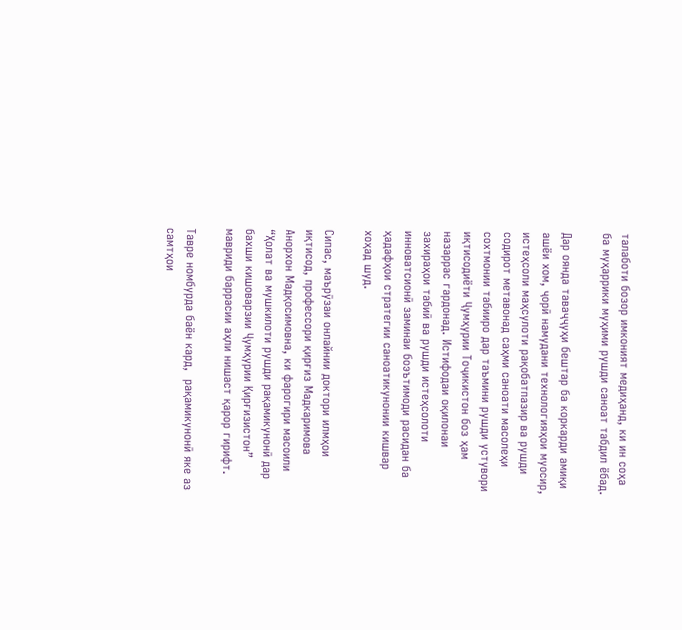талаботи бозор имконият медиҳанд, ки ин соҳа ба муҳаррики муҳими рушди саноат табдил ёбад.

Дар оянда таваҷҷуҳи бештар ба коркарди амиқи ашёи хом, ҷорӣ намудани технологияҳои муосир, истеҳсоли маҳсулоти рақобатпазир ва рушди содирот метавонад саҳми саноати масолеҳи сохтмонии табииро дар таъмини рушди устувори иқтисодиёти Ҷумҳурии Тоҷикистон боз ҳам назаррас гардонад. Истифодаи оқилонаи захираҳои табиӣ ва рушди истеҳсолоти инноватсионӣ заминаи боэътимоди расидан ба ҳадафҳои стратегии саноатикунонии кишвар хоҳад шуд.

Сипас, маърӯзаи онлайнии доктори илмҳои иқтисод, профессори қирғиз Мадкаримова Анорхон Мадқосимовна, ки фарогири масоили “Ҳолат ва мушкилоти рушди рақамикунонӣ дар бахши кишоварзии Ҷумҳурии Қирғизистон” мавриди баррасии аҳли нишаст қарор гирифт.

Тавре номбурда баён кард,  рақамикунонӣ яке аз самтҳои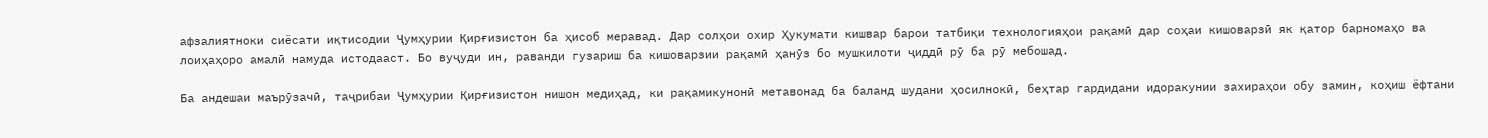афзалиятноки сиёсати иқтисодии Ҷумҳурии Қирғизистон ба ҳисоб меравад. Дар солҳои охир Ҳукумати кишвар барои татбиқи технологияҳои рақамӣ дар соҳаи кишоварзӣ як қатор барномаҳо ва лоиҳаҳоро амалӣ намуда истодааст. Бо вуҷуди ин, раванди гузариш ба кишоварзии рақамӣ ҳанӯз бо мушкилоти ҷиддӣ рӯ ба рӯ мебошад.

Ба андешаи маърӯзачӣ, таҷрибаи Ҷумҳурии Қирғизистон нишон медиҳад, ки рақамикунонӣ метавонад ба баланд шудани ҳосилнокӣ, беҳтар гардидани идоракунии захираҳои обу замин, коҳиш ёфтани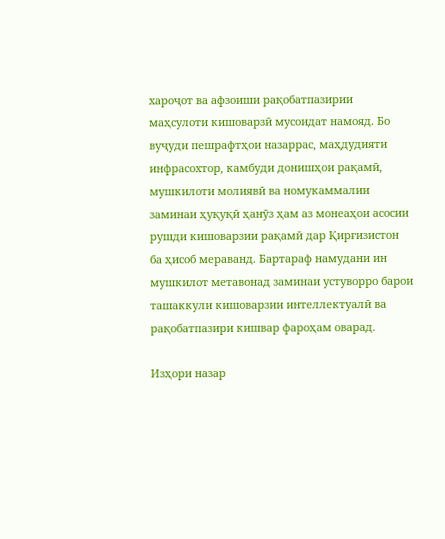хароҷот ва афзоиши рақобатпазирии маҳсулоти кишоварзӣ мусоидат намояд. Бо вуҷуди пешрафтҳои назаррас, маҳдудияти инфрасохтор, камбуди донишҳои рақамӣ, мушкилоти молиявӣ ва номукаммалии заминаи ҳуқуқӣ ҳанӯз ҳам аз монеаҳои асосии рушди кишоварзии рақамӣ дар Қирғизистон ба ҳисоб мераванд. Бартараф намудани ин мушкилот метавонад заминаи устуворро барои ташаккули кишоварзии интеллектуалӣ ва рақобатпазири кишвар фароҳам оварад.

Изҳори назар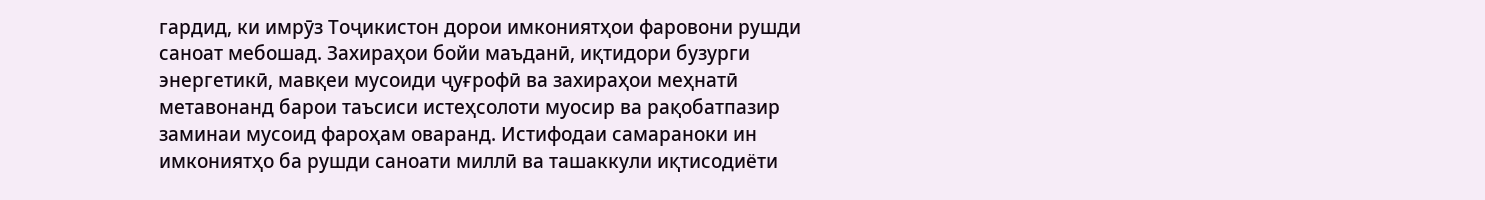гардид, ки имрӯз Тоҷикистон дорои имкониятҳои фаровони рушди саноат мебошад. Захираҳои бойи маъданӣ, иқтидори бузурги энергетикӣ, мавқеи мусоиди ҷуғрофӣ ва захираҳои меҳнатӣ метавонанд барои таъсиси истеҳсолоти муосир ва рақобатпазир заминаи мусоид фароҳам оваранд. Истифодаи самараноки ин имкониятҳо ба рушди саноати миллӣ ва ташаккули иқтисодиёти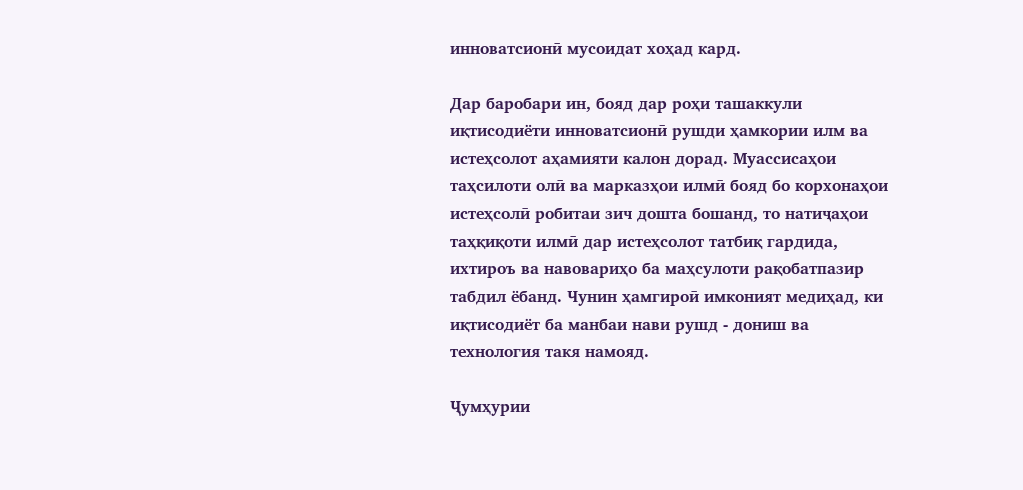инноватсионӣ мусоидат хоҳад кард.

Дар баробари ин, бояд дар роҳи ташаккули иқтисодиёти инноватсионӣ рушди ҳамкории илм ва истеҳсолот аҳамияти калон дорад. Муассисаҳои таҳсилоти олӣ ва марказҳои илмӣ бояд бо корхонаҳои истеҳсолӣ робитаи зич дошта бошанд, то натиҷаҳои таҳқиқоти илмӣ дар истеҳсолот татбиқ гардида, ихтироъ ва навовариҳо ба маҳсулоти рақобатпазир табдил ёбанд. Чунин ҳамгироӣ имконият медиҳад, ки иқтисодиёт ба манбаи нави рушд - дониш ва технология такя намояд.

Ҷумҳурии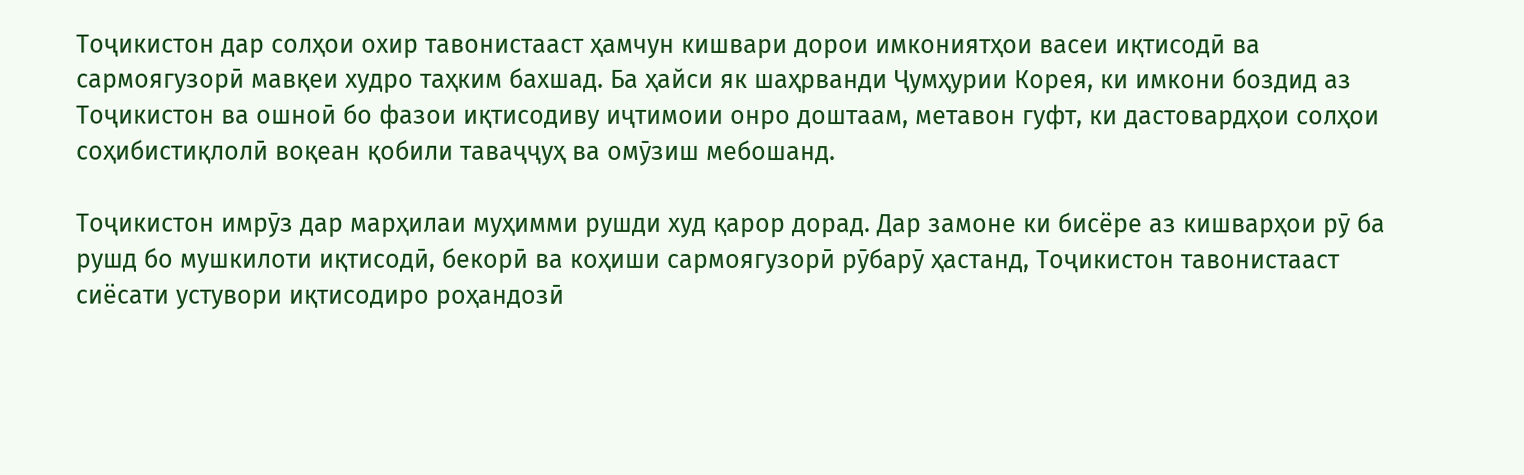Тоҷикистон дар солҳои охир тавонистааст ҳамчун кишвари дорои имкониятҳои васеи иқтисодӣ ва сармоягузорӣ мавқеи худро таҳким бахшад. Ба ҳайси як шаҳрванди Ҷумҳурии Корея, ки имкони боздид аз Тоҷикистон ва ошноӣ бо фазои иқтисодиву иҷтимоии онро доштаам, метавон гуфт, ки дастовардҳои солҳои соҳибистиқлолӣ воқеан қобили таваҷҷуҳ ва омӯзиш мебошанд.

Тоҷикистон имрӯз дар марҳилаи муҳимми рушди худ қарор дорад. Дар замоне ки бисёре аз кишварҳои рӯ ба рушд бо мушкилоти иқтисодӣ, бекорӣ ва коҳиши сармоягузорӣ рӯбарӯ ҳастанд, Тоҷикистон тавонистааст сиёсати устувори иқтисодиро роҳандозӣ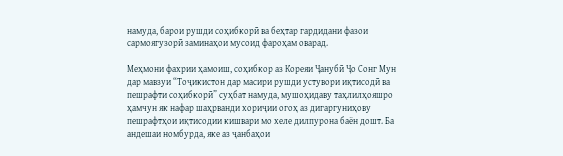намуда, барои рушди соҳибкорӣ ва беҳтар гардидани фазои сармоягузорӣ заминаҳои мусоид фароҳам оварад.

Меҳмони фахрии ҳамоиш, соҳибкор аз Кореяи Ҷанубӣ Ҷо Сонг Мун дар мавзуи “Тоҷикистон дар масири рушди устувори иқтисодӣ ва пешрафти соҳибкорӣ” суҳбат намуда, мушоҳидаву таҳлилҳояшро ҳамчун як нафар шаҳрванди хориҷии огоҳ аз дигаргуниҳову пешрафтҳои иқтисодии кишвари мо хеле дилпурона баён дошт. Ба андешаи номбурда, яке аз ҷанбаҳои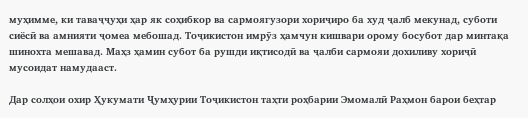муҳимме, ки таваҷҷуҳи ҳар як соҳибкор ва сармоягузори хориҷиро ба худ ҷалб мекунад, суботи сиёсӣ ва амнияти ҷомеа мебошад. Тоҷикистон имрӯз ҳамчун кишвари орому босубот дар минтақа шинохта мешавад. Маҳз ҳамин субот ба рушди иқтисодӣ ва ҷалби сармояи дохиливу хориҷӣ мусоидат намудааст.

Дар солҳои охир Ҳукумати Ҷумҳурии Тоҷикистон таҳти роҳбарии Эмомалӣ Раҳмон барои беҳтар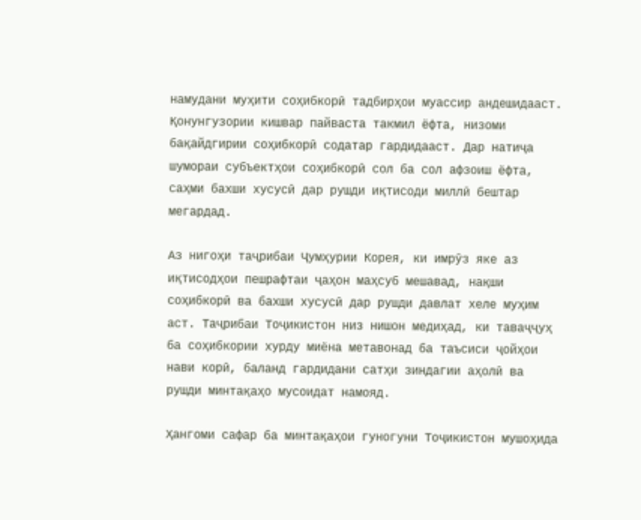намудани муҳити соҳибкорӣ тадбирҳои муассир андешидааст. Қонунгузории кишвар пайваста такмил ёфта, низоми бақайдгирии соҳибкорӣ содатар гардидааст. Дар натиҷа шумораи субъектҳои соҳибкорӣ сол ба сол афзоиш ёфта, саҳми бахши хусусӣ дар рушди иқтисоди миллӣ бештар мегардад.

Аз нигоҳи таҷрибаи Ҷумҳурии Корея, ки имрӯз яке аз иқтисодҳои пешрафтаи ҷаҳон маҳсуб мешавад, нақши соҳибкорӣ ва бахши хусусӣ дар рушди давлат хеле муҳим аст. Таҷрибаи Тоҷикистон низ нишон медиҳад, ки таваҷҷуҳ ба соҳибкории хурду миёна метавонад ба таъсиси ҷойҳои нави корӣ, баланд гардидани сатҳи зиндагии аҳолӣ ва рушди минтақаҳо мусоидат намояд.

Ҳангоми сафар ба минтақаҳои гуногуни Тоҷикистон мушоҳида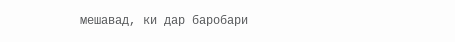мешавад, ки дар баробари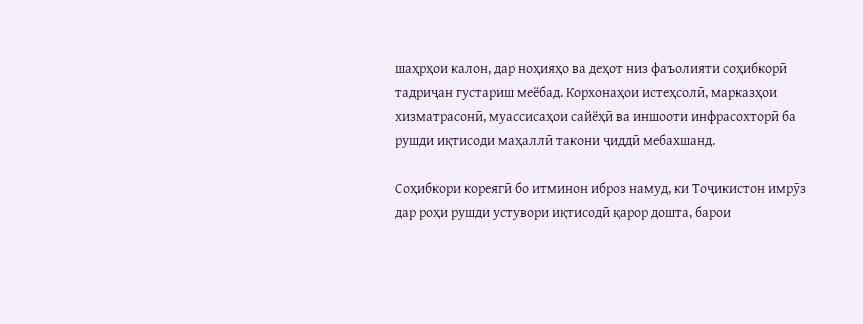шаҳрҳои калон, дар ноҳияҳо ва деҳот низ фаъолияти соҳибкорӣ тадриҷан густариш меёбад. Корхонаҳои истеҳсолӣ, марказҳои хизматрасонӣ, муассисаҳои сайёҳӣ ва иншооти инфрасохторӣ ба рушди иқтисоди маҳаллӣ такони ҷиддӣ мебахшанд.

Соҳибкори кореягӣ бо итминон иброз намуд, ки Тоҷикистон имрӯз дар роҳи рушди устувори иқтисодӣ қарор дошта, барои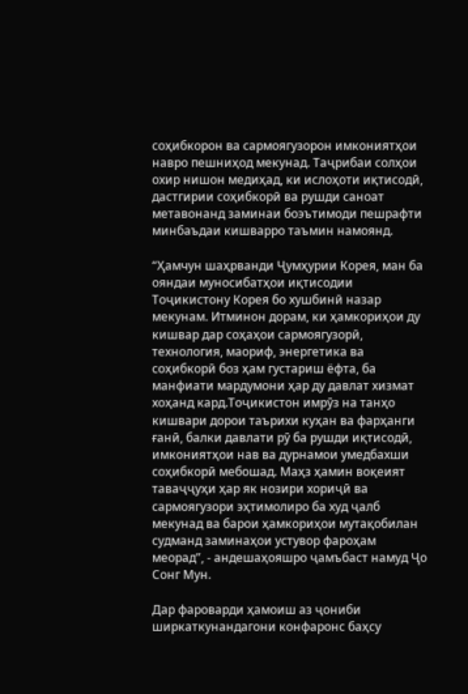соҳибкорон ва сармоягузорон имкониятҳои навро пешниҳод мекунад. Таҷрибаи солҳои охир нишон медиҳад, ки ислоҳоти иқтисодӣ, дастгирии соҳибкорӣ ва рушди саноат метавонанд заминаи боэътимоди пешрафти минбаъдаи кишварро таъмин намоянд.

“Ҳамчун шаҳрванди Ҷумҳурии Корея, ман ба ояндаи муносибатҳои иқтисодии Тоҷикистону Корея бо хушбинӣ назар мекунам. Итминон дорам, ки ҳамкориҳои ду кишвар дар соҳаҳои сармоягузорӣ, технология, маориф, энергетика ва соҳибкорӣ боз ҳам густариш ёфта, ба манфиати мардумони ҳар ду давлат хизмат хоҳанд кард.Тоҷикистон имрӯз на танҳо кишвари дорои таърихи куҳан ва фарҳанги ғанӣ, балки давлати рӯ ба рушди иқтисодӣ, имкониятҳои нав ва дурнамои умедбахши соҳибкорӣ мебошад. Маҳз ҳамин воқеият таваҷҷуҳи ҳар як нозири хориҷӣ ва сармоягузори эҳтимолиро ба худ ҷалб мекунад ва барои ҳамкориҳои мутақобилан судманд заминаҳои устувор фароҳам меорад”, - андешаҳояшро ҷамъбаст намуд Ҷо Сонг Мун.

Дар фароварди ҳамоиш аз ҷониби ширкаткунандагони конфаронс баҳсу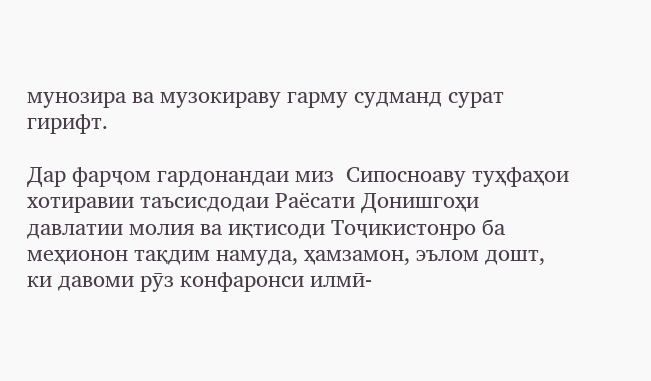мунозира ва музокираву гарму судманд сурат гирифт.

Дар фарҷом гардонандаи миз  Сипосноаву туҳфаҳои хотиравии таъсисдодаи Раёсати Донишгоҳи давлатии молия ва иқтисоди Тоҷикистонро ба меҳионон тақдим намуда, ҳамзамон, эълом дошт, ки давоми рӯз конфаронси илмӣ-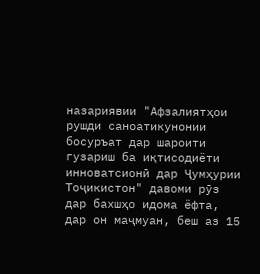назариявии "Афзалиятҳои рушди саноатикунонии босуръат дар шароити гузариш ба иқтисодиёти инноватсионӣ дар Ҷумҳурии Тоҷикистон" давоми рӯз дар бахшҳо идома ёфта, дар он маҷмуан, беш аз 15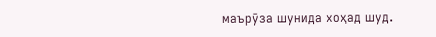маърӯза шунида хоҳад шуд.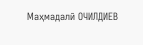Маҳмадалӣ ОЧИЛДИЕВ